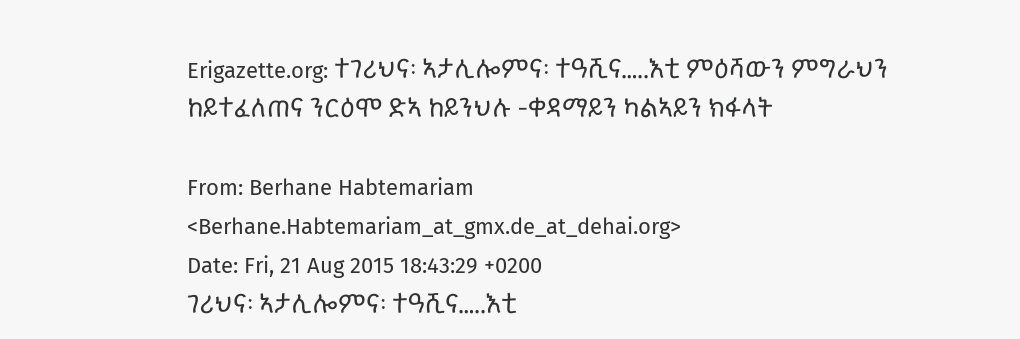Erigazette.org: ተገሪህና፡ ኣታሊሎምና፡ ተዓሺና…..እቲ ምዕሻውን ምግራህን ከይተፈለጠና ንርዕሞ ድኣ ከይንህሉ -ቀዳማይን ካልኣይን ክፋላት

From: Berhane Habtemariam <Berhane.Habtemariam_at_gmx.de_at_dehai.org>
Date: Fri, 21 Aug 2015 18:43:29 +0200
ገሪህና፡ ኣታሊሎምና፡ ተዓሺና…..እቲ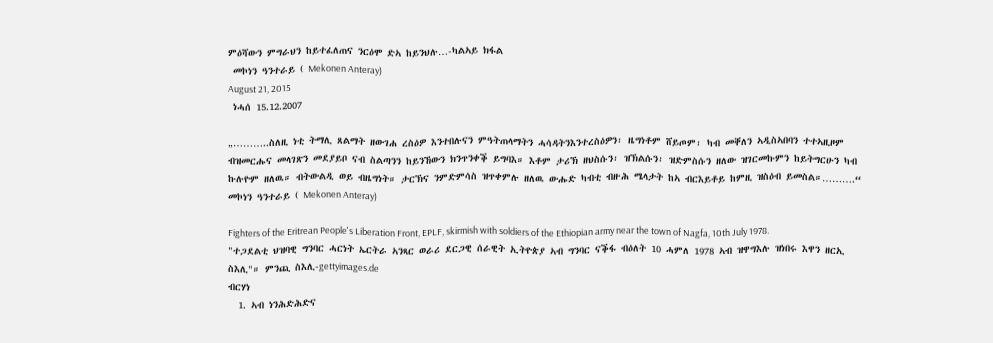ምዕሻውን ምግራህን ከይተፈለጠና ንርዕሞ ድኣ ከይንህሉ…-ካልኣይ ክፋል
 መኮነን ዓንተራይ ( Mekonen Anteray)
August 21, 2015
 ነሓሰ 15.12.2007

„………..ስለዚ ነቲ ትማሊ ጸልማት ዘውገሐ ረስዕዎ እንተበሉናን ምዓትጠላማትን ሓሳዳትንእንተረስዕዎን፡ ዜግነቶም ሸይጦም፡ ካብ መቐለን ኣዲስኣበባን ተተኣዚዞም ብዝመርሑና መላገጽን መደያይቦ ናብ ስልጣንን ከይንኸውን ክንጥንቀቕ ይግባእ። እቶም ታሪኽ ዘህስሱን፡ ዝኽልሱን፡ ዝድምስሱን ዘለው ዝገርመኩምን ከይትግርሁን ካብ ኩሉዮም ዘለዉ። ብትውልዲ ወይ ብዜግነት። ታርኽና ንምድምሳስ ዝጥቀምሉ ዘለዉ ውሑድ ካብቲ ብዙሕ ሜላታት ከኣ ብርእይቶይ ከምዚ ዝስዕብ ይመስል።……….“
መኮነን ዓንተራይ ( Mekonen Anteray)

Fighters of the Eritrean People's Liberation Front, EPLF, skirmish with soldiers of the Ethiopian army near the town of Nagfa, 10th July 1978.
"ተጋደልቲ ህዝባዊ ግንባር ሓርነት ኤርትራ ኣንጻር ወራሪ ደርጋዊ ሰራዊት ኢትዮጵያ ኣብ ግንባር ናቕፋ ብዕለት 10 ሓምለ 1978 ኣብ ዝዋግእሉ ዝነበሩ እዋን ዘርኢ ስእሊ"። ምንጪ ስእሊ-gettyimages.de
ብርሃነ
  1. ኣብ ነንሕድሕድና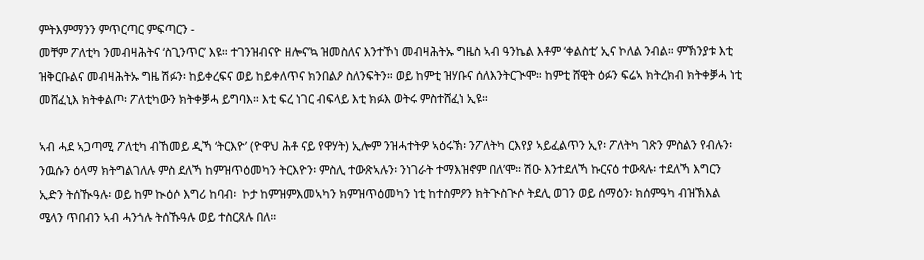ምትእምማንን ምጥርጣር ምፍጣርን -
መቸም ፖለቲካ ንመብዛሕትና ‘ስጊንጥር’ እዩ። ተገንዝብናዮ ዘሎና’ኳ ዝመስለና እንተኾነ መብዛሕትኡ ግዜስ ኣብ ዓንኬል እቶም ‘ቀልስቲ’ ኢና ኮለል ንብል። ምኽንያቱ እቲ ዝቅርቡልና መብዛሕትኡ ግዜ ሽፉን፡ ከይቀረፍና ወይ ከይቀለጥና ክንበልዖ ስለንፍትን። ወይ ከምቲ ዝሃቡና ሰለእንትርጒሞ። ከምቲ ሸዊት ዕፉን ፍሬኣ ክትረክብ ክትቀቓሓ ነቲ መሸፈኒእ ክትቀልጦ፡ ፖለቲካውን ክትቀቓሓ ይግባእ። እቲ ፍረ ነገር ብፍላይ እቲ ክፉእ ወትሩ ምስተሸፈነ ኢዩ።

ኣብ ሓደ ኣጋጣሚ ፖለቲካ ብኸመይ ዲኻ ‘ትርእዮ’ (ዮዋህ ሕቶ ናይ የዋሃት) ኢሎም ንዝሓተትዎ ኣዕሩኽ፡ ንፖለትካ ርእየያ ኣይፈልጥን ኢየ፡ ፖለትካ ገጽን ምስልን የብሉን፡ ንዉሱን ዕላማ ክትግልገለሉ ምስ ደለኻ ከምዝጥዕመካን ትርእዮን፡ ምስሊ ተውጽኣሉን፡ ንነገራት ተማእዝኖም በለ’ሞ። ሽዑ እንተደለኻ ኩርናዕ ተውጻሉ፡ ተደለኻ እግርን ኢድን ትሰዂዓሉ፡ ወይ ከም ኲዕሶ እግሪ ከባብ፡  ኮታ ከምዝምእመኣካን ክምዝጥዕመካን ነቲ ከተስምዖን ክትጒስጒሶ ትደሊ ወገን ወይ ሰማዕን፡ ክሰምዓካ ብዝኽእል ሜላን ጥበብን ኣብ ሓንጎሉ ትሰኹዓሉ ወይ ተስርጸሉ በለ።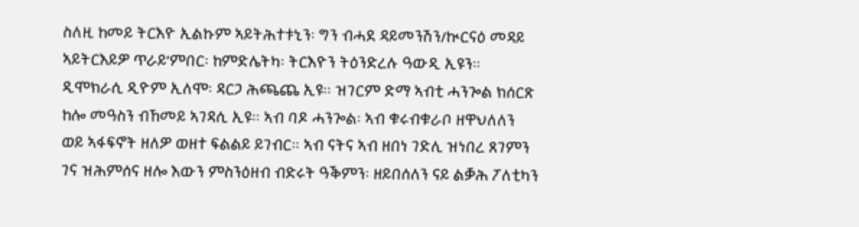ስለዚ ከመይ ትርእዮ ኢልኩም ኣይትሕተቱኒን፡ ግን ብሓደ ዳይመንሽን/ኲርናዕ መዳይ ኣይትርእይዎ ጥራይ’ምበር፡ ከምድሌትካ፡ ትርእዮን ትዕንድረሉ ዓውዲ ኢዩን።  ዲሞክራሲ ዲዮም ኢለሞ፡ ዳርጋ ሕጫጨ ኢዩ። ዝገርም ድማ ኣብቲ ሓንጐል ክሰርጽ ከሎ መዓስን ብኸመይ ኣገዳሲ ኢዩ። ኣብ ባዶ ሓንጐል፡ ኣብ ቁሩብቁራቦ ዘዋህለለን ወይ ኣፋፍኖት ዘለዎ ወዘተ ፍልልይ ይገብር። ኣብ ናትና ኣብ ዘበነ ገድሊ ዝነበረ ጸገምን ገና ዝሕምሰና ዘሎ እውን ምስንዕዘብ ብድሩት ዓቕምን፡ ዘይበሰለን ናይ ልቓሕ ፖለቲካን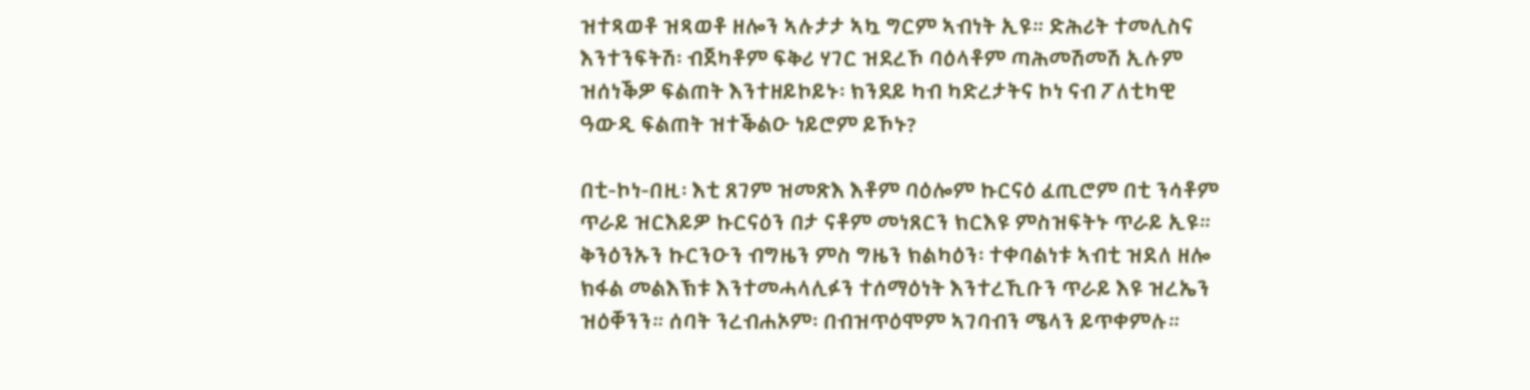ዝተጻወቶ ዝጻወቶ ዘሎን ኣሉታታ ኣኳ ግርም ኣብነት ኢዩ። ድሕሪት ተመሊስና እንተንፍትሽ፡ ብጀካቶም ፍቅሪ ሃገር ዝደረኾ ባዕላቶም ጣሕመሽመሽ ኢሉም ዝሰነቕዎ ፍልጠት እንተዘይኮይኑ፡ ክንደይ ካብ ካድረታትና ኮነ ናብ ፖለቲካዊ ዓውዲ ፍልጠት ዝተቕልዑ ነይሮም ይኾኑ?

በቲ-ኮነ-በዚ፡ እቲ ጸገም ዝመጽእ እቶም ባዕሎም ኩርናዕ ፈጢሮም በቲ ንሳቶም ጥራይ ዝርእይዎ ኩርናዕን በታ ናቶም መነጸርን ክርእዩ ምስዝፍትኑ ጥራይ ኢዩ። ቅንዕንኡን ኩርንዑን ብግዜን ምስ ግዜን ክልካዕን፡ ተቀባልነቱ ኣብቲ ዝደለ ዘሎ ክፋል መልእኽቱ እንተመሓላሊፉን ተሰማዕነት እንተረኺቡን ጥራይ እዩ ዝረኤን ዝዕቐንን። ሰባት ንረብሐኦም፡ በብዝጥዕሞም ኣገባብን ሜላን ይጥቀምሉ።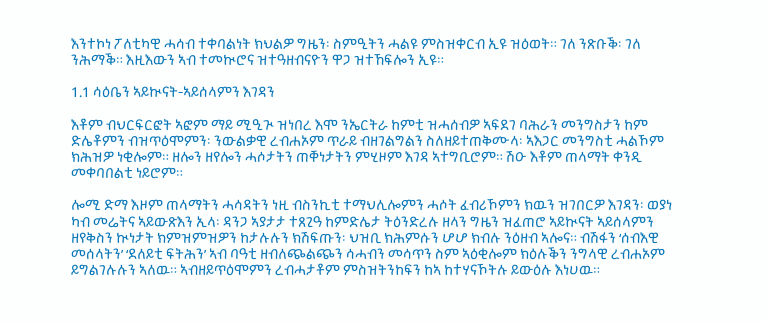እንተኮነ ፖለቲካዊ ሓሳብ ተቀባልነት ክህልዎ ግዜን፡ ስምዒትን ሓልዩ ምስዝቀርብ ኢዩ ዝዕወት። ገለ ንጽቡቕ፡ ገለ ንሕማቕ። እዚእውን ኣብ ተመኲሮና ዝተዓዘብናዮን ዋጋ ዝተኸፍሎን ኢዩ።

1.1 ሳዕቤን ኣይኲናት-ኣይሰላምን እገዳን

እቶም ብህርፍርፎት ኣፎም ማይ ሚዒጒ ዝነበረ እሞ ንኤርትራ ከምቲ ዝሓሰብዎ ኣፍደገ ባሕራን መንግስታን ከም ድሌቶምን ብዝጥዕሞምን፡ ንውልቃዊ ረብሐኦም ጥራይ ብዘገልግልን ስለዘይተጠቅሙላ፡ ኣእጋር መንግስቲ ሓልኾም ክሕዝዎ ነቂሎም። ዘሎን ዘየሎን ሓሶታትን ጠቐነታትን ምሂዞም እገዳ ኣተግቢሮም። ሽዑ እቶም ጠላማት ቀንዲ መቀባበልቲ ነይሮም።

ሎሚ ድማ እዞም ጠላማትን ሓሳዳትን ነዚ ብስንኪቲ ተማህሊሎምን ሓሶት ፈብሪኾምን ክዉን ዝገበርዎ እገዳን፡ ወያነ ካብ መሬትና ኣይውጽእን ኢላ፡ ዳንጋ ኣያታታ ተጸጊዓ ከምድሌታ ትዕንድረሉ ዘላን ግዜን ዝፈጠሮ ኣይኲናት ኣይሰላምን ዘየቅስን ኲነታት ክምዝምዝዎን ከታሉሉን ክሽፍጡን፡ ህዝቢ ክሕምሱን ሆሆ ክብሉ ንዕዘብ ኣሎና። ብሽፋን ‘ሰብእዊ መሰላትን’ ‘ደለይቲ ፍትሕን’ ኣብ ባዓቲ ዘብለጭልጭን ሳሓብን መሳጥን ስም ኣዕቂሎም ክዕሉቕን ንግላዊ ረብሐኦም ይግልገሉሉን ኣለዉ። ኣብዘይጥዕሞምን ረብሓታቶም ምስዝትንከፍን ከኣ ከተሃናኾትሉ ይውዕሉ እነሀዉ።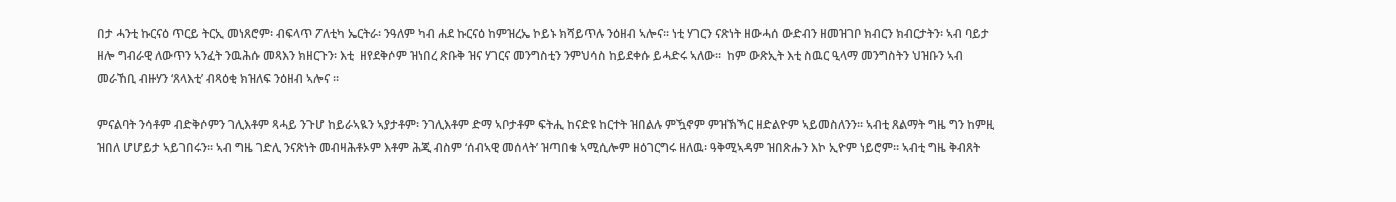በታ ሓንቲ ኩርናዕ ጥርይ ትርኢ መነጸሮም፡ ብፍላጥ ፖለቲካ ኤርትራ፡ ንዓለም ካብ ሐደ ኩርናዕ ከምዝረኤ ኮይኑ ክሻይጥሉ ንዕዘብ ኣሎና። ነቲ ሃገርን ናጽነት ዘውሓሰ ውድብን ዘመዝገቦ ክብርን ክብርታትን፡ ኣብ ባይታ ዘሎ ግብራዊ ለውጥን ኣንፈት ንዉሕሱ መጻእን ክዘርጉን፡ እቲ  ዘየደቅሶም ዝነበረ ጽቡቅ ዝና ሃገርና መንግስቲን ንምህሳስ ከይደቀሱ ይሓድሩ ኣለው።  ከም ውጽኢት እቲ ስዉር ዒላማ መንግስትን ህዝቡን ኣብ መራኸቢ ብዙሃን ‘ጸላእቲ’ ብጻዕቂ ክዝለፍ ንዕዘብ ኣሎና ።

ምናልባት ንሳቶም ብድቅሶምን ገሊእቶም ጻሓይ ንጉሆ ከይራኣዪን ኣያታቶም፡ ንገሊእቶም ድማ ኣቦታቶም ፍትሒ ከናድዩ ከርተት ዝበልሉ ምዃኖም ምዝኽኻር ዘድልዮም ኣይመስለንን። ኣብቲ ጸልማት ግዜ ግን ከምዚ ዝበለ ሆሆይታ ኣይገበሩን። ኣብ ግዜ ገድሊ ንናጽነት መብዛሕቶኦም እቶም ሕጂ ብስም ‘ሰብኣዊ መሰላት’ ዝጣበቁ ኣሚሲሎም ዘዕገርግሩ ዘለዉ፡ ዓቅሚኣዳም ዝበጽሑን እኮ ኢዮም ነይሮም። ኣብቲ ግዜ ቅብጸት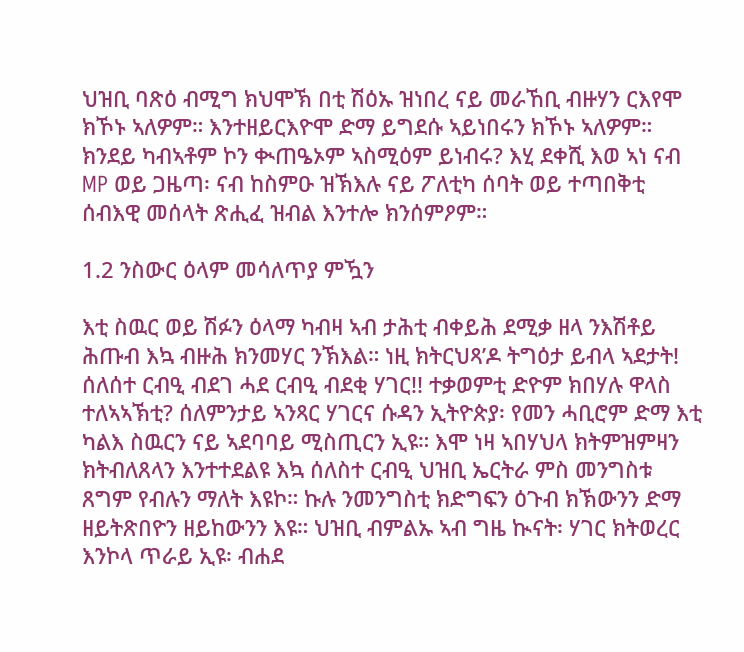ህዝቢ ባጽዕ ብሚግ ክህሞኽ በቲ ሽዕኡ ዝነበረ ናይ መራኸቢ ብዙሃን ርእየሞ ክኾኑ ኣለዎም። እንተዘይርእዮሞ ድማ ይግደሱ ኣይነበሩን ክኾኑ ኣለዎም። ክንደይ ካብኣቶም ኮን ቊጠዔኦም ኣስሚዕም ይነብሩ? እሂ ደቀሺ እወ ኣነ ናብ MP ወይ ጋዜጣ፡ ናብ ከስምዑ ዝኽእሉ ናይ ፖለቲካ ሰባት ወይ ተጣበቅቲ ሰብእዊ መሰላት ጽሒፈ ዝብል እንተሎ ክንሰምዖም።

1.2 ንስውር ዕላም መሳለጥያ ምዃን

እቲ ስዉር ወይ ሽፉን ዕላማ ካብዛ ኣብ ታሕቲ ብቀይሕ ደሚቃ ዘላ ንእሽቶይ ሕጡብ እኳ ብዙሕ ክንመሃር ንኽእል። ነዚ ክትርህጻ’ዶ ትግዕታ ይብላ ኣደታት! ሰለሰተ ርብዒ ብደገ ሓደ ርብዒ ብደቂ ሃገር!! ተቃወምቲ ድዮም ክበሃሉ ዋላስ ተለኣኣኽቲ? ሰለምንታይ ኣንጻር ሃገርና ሱዳን ኢትዮጵያ፡ የመን ሓቢሮም ድማ እቲ ካልእ ስዉርን ናይ ኣደባባይ ሚስጢርን ኢዩ። እሞ ነዛ ኣበሃህላ ክትምዝምዛን ክትብለጸላን እንተተደልዩ እኳ ሰለስተ ርብዒ ህዝቢ ኤርትራ ምስ መንግስቱ ጸግም የብሉን ማለት እዩኮ። ኩሉ ንመንግስቲ ክድግፍን ዕጉብ ክኽውንን ድማ ዘይትጽበዮን ዘይከውንን እዩ። ህዝቢ ብምልኡ ኣብ ግዜ ኲናት፡ ሃገር ክትወረር እንኮላ ጥራይ ኢዩ፡ ብሐደ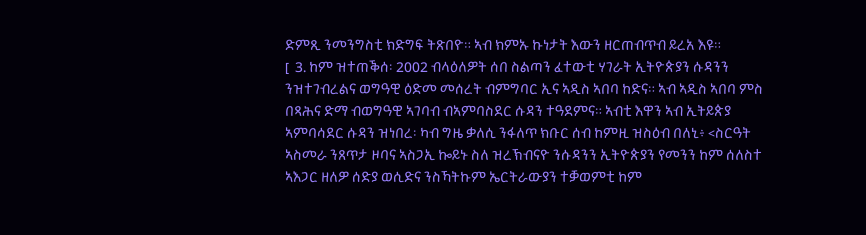ድምጺ ንመንግስቲ ክድግፍ ትጽበዮ። ኣብ ክምኡ ኩነታት እውን ዘርጠብጥብ ይረአ እዩ።
[  3. ከም ዝተጠቕሰ፡ 2002 ብላዕለዎት ሰበ ስልጣን ፈተውቲ ሃገራት ኢትዮጵያን ሱዳንን ንዝተገብረልና ወግዓዊ ዕድመ መሰረት ብምግባር ኢና ኣዲስ ኣበባ ከድና። ኣብ ኣዲስ ኣበባ ምስ በጻሕና ድማ ብወግዓዊ ኣገባብ ብኣምባስደር ሱዳን ተዓደምና። ኣብቲ እዋን ኣብ ኢትይጵያ ኣምባሳደር ሱዳን ዝነበረ፡ ካብ ግዜ ቃለሲ ንፋለጥ ክቡር ሰብ ከምዚ ዝስዕብ በለኒ፥ <ስርዓት ኣስመራ ንጸጥታ ዞባና ኣስጋኢ ኰይኑ ስለ ዝረኽብናዮ ንሱዳንን ኢትዮጵያን የመንን ከም ሰለስተ ኣእጋር ዘለዎ ሰድያ ወሲድና ንስኻትኩም ኤርትራውያን ተቓወምቲ ከም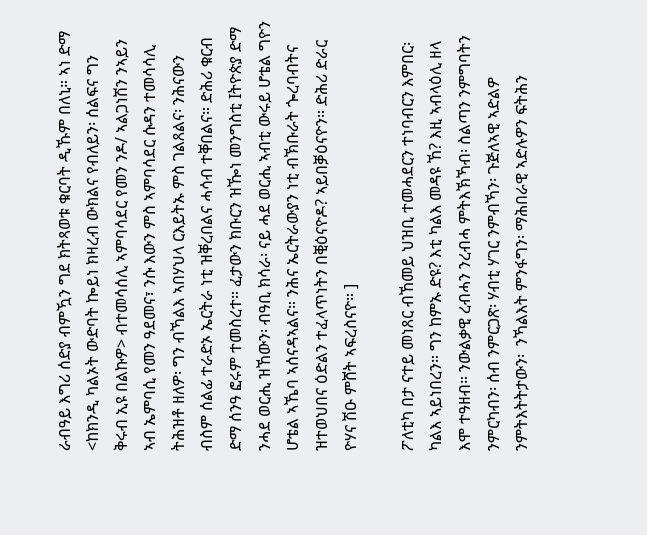ራብዓይ እግሪ ሰድያ ብምዃን ግደ ክትጻወቱ ቁርባት ዲኹም በለኒ። ኣነ ድማ <ከክንዲ ካልኦት ውድባት ኰይነ ክዛረብ ውክልና የብለይን፡ ሰልፍና ግን ቅሩብ ኢዩ በልኩዎ> ብተመሳሰሊ ኣምባሳደር የመን ንዶ/ ኣልጋነሽን ንኣይን ኣብ ኤምባሲ የመን ዓደመና፣ ንሱ እውን ምስ ኣምባሳደር ሱዳን ተመሳሳሊ ትሕዝቶ ዘለዎ፡ ግን ብኻልእ ኣበሃህላ ርእይትኡ ምስ ገልጸልና፡ ንሕናውን ብስም ሰልፊ ተራድኦ ኤርትራ ነቲ ዝቐረበልና ሓሳብ ተቐበልና። ድሕሪ ቁርብ ድማ ሰንዓ ፎሩም ተመስረተ። ፈታውን ክቡርን ዝዀነ መንግስቲ Iትዮጵያ ድማ ንሓደ ወርሒ ዝኸውን፡ ብዓቢ ክሳራ፡ ናይ ሓደ ወርሒ ኣብቲ ውሩይ ሆቴል ግዮን ሆቴል ኣኼባ ኣሰናዳኣልና። ንሕና ኤርትራውያን ነቲ ብኽቡራት ጐረባብትና ዝተወህበና ዕድልን ተፈላጥነትን በቒዕናዮዶ? ኣይበቓዕናዮን። ድሕሪ ድራር ዮሃና ሽዑ ምሸት ኣፍረስናዮ። ]

ፖለቲካ በታ ናተይ መነጸር ብኸመይ ህዝቢ ተመሓደርን ተነባብርን እምበር፡ ካልእ ኣይነበረን። ግን ከምኡ ድዩ? እቲ ካልእ መዳዩ ኸ? እዚ ኣብላዕሊ ዘላ እሞ ተዓዘብ። ንውልቃዊ ረብሓን ንረብሓ ምትእኽኻብ፡ ስልጣን ንምግባትን ንምርካብን፡ ሰብ ንምርጋጽ፡ ሃብቲ ሃገር ንምብኻን፡ ጉጅለኣዊ ኣድልዎ ንምትእትትታውን፡  ንኻልእት ምንፋግን፡ ማሕበራዊ ኣድሉዎን ፍትሕን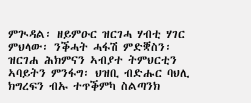ምጒዳል፡ ዘይምዑር ዝርገሓ ሃብቲ ሃገር ምህላው፡ ንቕሓት ሓፋሽ ምድቛስን፡ ዝርገሐ ሕክምናን ኣብያተ ትምህርቲን ኣባይትን ምንፋግ፡ ህዝቢ ብድሑር ባህሊ ክግረፍን ብኡ ተጥቕምካ ስልጣንክ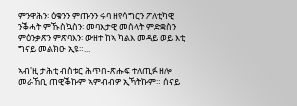ምንዋሕን፡ ዕቁንን ምጡንን ሩባ ዘየሳግርን ፖለቲካዊ ንቕሓት ምኹስኳስን፡ መባእታዊ መሰላት ምድቋስን ምዕንቃጽን ምጽባእን፡ ውዘተ ከኣ ካልእ መዳይ ወይ እቲ ግናይ መልክዑ ኢዩ።...

ኣብ'ዚ ታሕቲ ብስቱር ሕጥበ-ጽሑፍ ተለጢፉ ዘሎ መራኸቢ ጠዊቕኩም ኣምብብዎ ኢኻትኩም። ሰናይ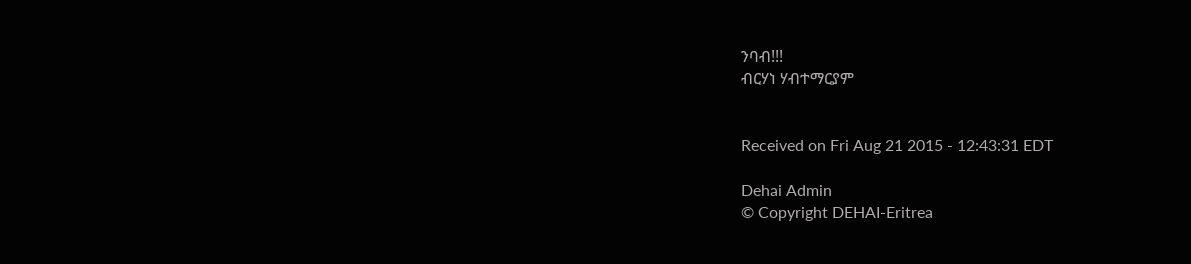ንባብ!!!
ብርሃነ ሃብተማርያም


Received on Fri Aug 21 2015 - 12:43:31 EDT

Dehai Admin
© Copyright DEHAI-Eritrea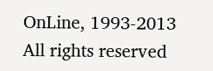OnLine, 1993-2013
All rights reserved